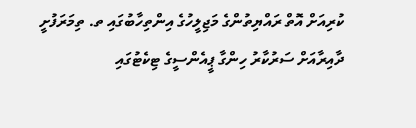ކުރިއަށް އޮތް ރައްޔިތުންގެ މަޖިލީހުގެ އިންތިހާބުގައި ތ. ތިމަރަފުށީ ދާއިރާއަށް ސަރުކާރު ހިންގާ ޕީއެންސީގެ ޓިކެޓުގައި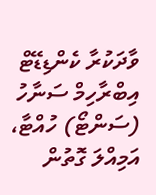ވާދަކުރާ ކެންޑިޑޭޓް އިބްރާހިމް ސަނާހު (ސަންޓޯ) ހުއްޓާ، އަމިއްލަ ގޮތުން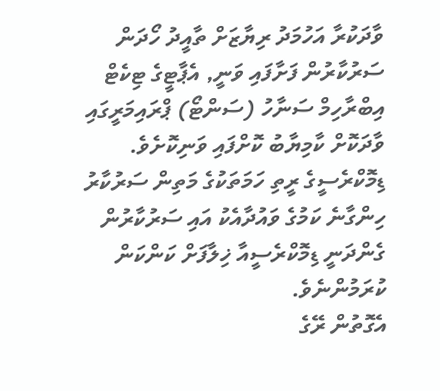ވާދަކުރާ އަހުމަދު ރިޔާޒަށް ތާއީދު ހޯދަން ސަރުކާރުން ފަށާފައި ވަނީ, އެޕާޓީގެ ޓިކެޓް އިބްރާހިމް ސަނާހު (ސަންޓޯ) ޕްރައިމަރީގައި ވާދަކޮށް ކާމިޔާބު ކޮށްފައި ވަނިކޮށެވެ.
ޑިމޮކްރެސީގެ ރީތި ހަމަތަކުގެ މަތިން ސަރުކާރު ހިންގާނެ ކަމުގެ ވައުދާއެކު އައި ސަރުކާރުން ގެންދަނީ ޑިމޮކްރެސީއާ ޚިލާފަށް ކަންކަން ކުރަމުންނެވެ.
އެގޮތުން ރޭގެ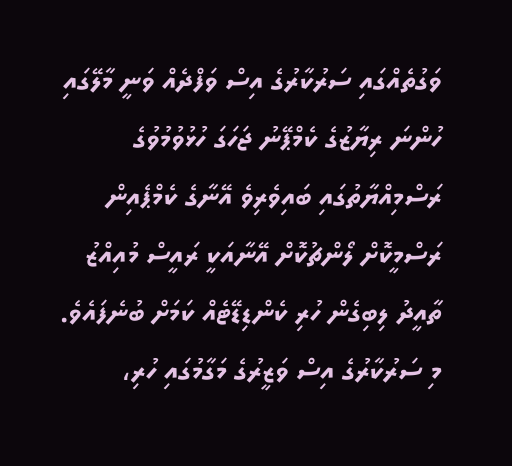ވަގުތެއްގައި ސަރުކާރުގެ އިސް ވަފްދެއް ވަނީ މާލޭގައި ހުންނަ ރިޔާޒުގެ ކެމްޕޭނު ޖަހަގަ ހުޅުވުމުވުގެ ރަސްމިއްޔާތުގައި ބައިވެރިވެ އޭނާގެ ކެމްޕެއިން ރަސްމީކޮށް ލޯންޗުކޮށް އޭނާއަކީ ރައީސް މުއިއްޒު ތާއީދު ލިބިގެން ހުރި ކެންޑިޑޭޓެއް ކަމަށް ބުނެފައެވެ.
މި ސަރުކާރުގެ އިސް ވަޒީރުގެ މަގާމުގައި ހުރި،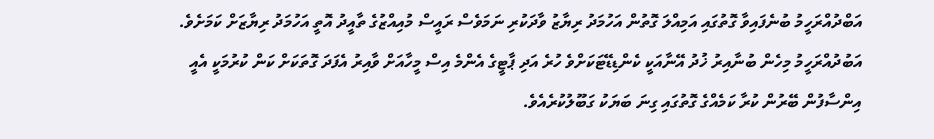އަބްދުއްރަހީމު ބުނެފައިވާ ގޮތުގައި އަމިއްލަ ގޮތުން އަހުމަދު ރިޔާޒު ވާދަކުރި ނަމަވެސް ރައީސް މުއިއްޒުގެ ތާއީދު އޮތީ އަހުމަދު ރިޔާޒަށް ކަމަށެވެ. އަބުދުއްރަހީމު މިހެން ބުނާއިރު ޚުދު އޭނާއަކީ ކެންޑިޑޭޓަކަށްވެ ހުރެ އަދި ޕާޓީގެ އެންމެ އިސް މީހާއަށް ވާއިރު އެފަދަ ގޮތަކަށް ކަން ކުރުމަކީ އެއީ އިންސާފުން ބޭރުން ކުރާ ކަމެއްގެ ގޮތުގައި ގިނަ ބަޔަކު ގަބޫލުކުރެއެވެ.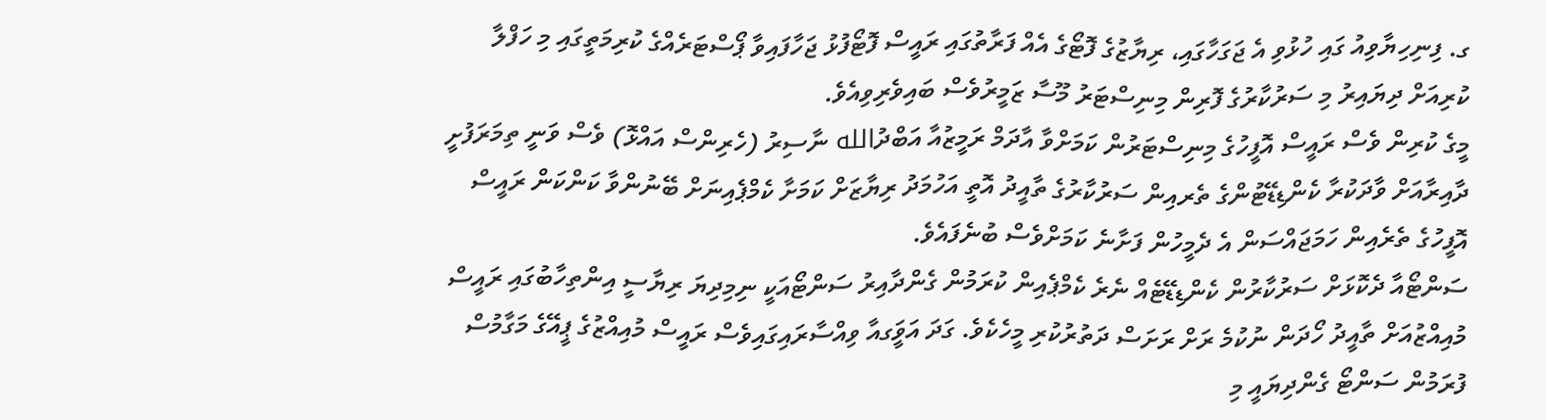ގ. ފިނިހިޔާވިއު ގައި ހުޅުވި އެ ޖަގަހާގައި، ރިޔާޒުގެ ފޮޓޯގެ އެއް ފަރާތުގައި ރައީސް ފޮޓޯފުޅު ޖަހާފައިވާ ޕޯސްޓަރެއްގެ ކުރިމަތީގައި މި ހަފްލާ ކުރިއަށް ދިޔައިރު މި ސަރުކާރުގެ ފޮރިން މިނިސްޓަރު މޫސާ ޒަމީރުވެސް ބައިވެރިވިއެވެ.
މީގެ ކުރިން ވެސް ރައީސް އޮފީހުގެ މިނިސްޓަރުން ކަމަށްވާ އާދަމް ރަމީޒުއާ އަބްދުالله ނާސިރު (ހެރިންސް އައްޅޮ) ވެސް ވަނީ ތިމަރަފުށީ ދާއިރާއަށް ވާދަކުރާ ކެންޑިޑޭޓުންގެ ތެރއިން ސަރުކާރުގެ ތާއީދު އޮތީ އަހުމަދު ރިޔާޒަށް ކަމަށާ ކެމްޕެއިނަށް ބޭނުންވާ ކަންކަން ރައީސް އޮފީހުގެ ތެރެއިން ހަމަޖައްސަން އެ ދެމީހުން ފަށާނެ ކަމަށްވެސް ބުނެފައެވެ.
ސަންޓޯއާ ދެކޮޅަށް ސަރުކާރުން ކެންޑިޑޭޓެއް ނެރެ ކެމްޕެއިން ކުރަމުން ގެންދާއިރު ސަންޓޯއަކީ ނިމިދިޔަ ރިޔާސީ އިންތިހާބުގައި ރައީސް މުއިއްޒުއަށް ތާއީދު ހޯދަން ނުކުމެ ރަށް ރަށަސް ދަތުރުކުރި މީހެކެވެ. ގަދަ އަވީަގއާ ވިއްސާރައިގައިވެސް ރައީސް މުއިއްޒުގެ ޕީއޭގެ މަގާމުސް ފުރަމުން ސަންޓޯ ގެންދިޔައީ މި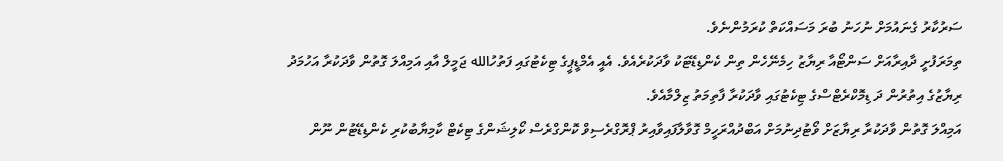ސަރުކާރު ގެނައުމަށް ނުހަނު ބުރަ މަސައްކަތް ކުރަމުންނެވެ.
ތިމަރަފުށީ ދާއިރާއަށް ސަންޓޯއާ ރިޔާޒު ހިމެނޭހެން ތިން ކެންޑިޑޭޓަކު ވާދަކުރެއެވެ. އެއީ އެމްޑީޕީގެ ޓިކެޓުގައި ފަތުހުالله ޖަމީލް އާއި އަމިއްލަ ގޮތުން ވާދަކުރާ އަހުމަދު ރިޔާޒުގެ އިތުރުން ދަ ޑިމޮކްރެޓްސްގެ ޓިކެޓުގައި ވާދަކުރާ ފާތިމަތު ޒިލްމާއެވެ.
އަމިއްލަ ގޮތުން ވާދަކުރާ ރިޔާޒަށް ވޯޓުދިނުމަށް އަބްދުއްރަހީމް ގޮވާލާފައިވާއިރު ޕްރޮގްރެސިވް ކޮންގްރެސް ކޯލިޝަންގެ ޓިކެޓް ކާމިޔާބުކުރި ކެންޑިޑޭޓުން ނޫން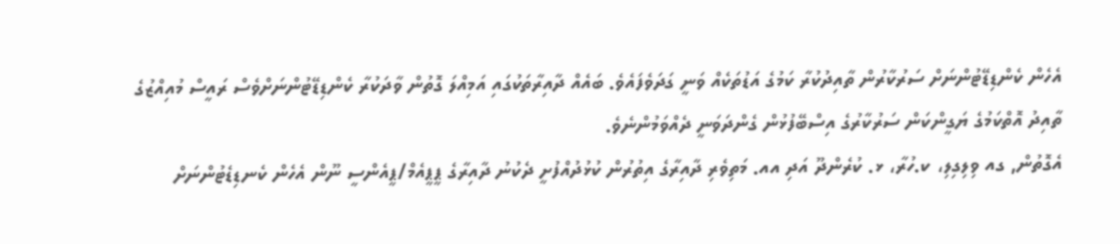އެހެން ކެންޑިޑޭޓުންނަށް ސަރުކާރުން ތާއިދުކުރާ ކަމުގެ އަޑުތަކެއް ވަނީ ގަދަވެފައެވެ. ބައެއް ދާއިރާތަކުގައި އަމިއްލަ ގޮތުން ވާދަކުރާ ކެންޑިޑޭޓުންނަށްވެސް ރައީސް މުއިއްޒުގެ ތާއިދު އޮތްކަމުގެ ޔަގީންކަން ސަރުކާރުގެ އިސްބޭފުޅުން ގެންދަވަނީ ދެއްވަމުންނެވެ.
އެގޮތުން, ގއ ވިލިގިލި، ކ.ހުރާ، ޅ. ކުރެންދޫ އަދި އއ. މަތިވެރި ދާއިރާގެ އިތުރުން ކުޅުދުއްފުށީ ދެކުނު ދާއިރާގެ ޕީޕީއެމް/ޕީއެންސީ ނޫން އެހެން ކެނޑިޑެޓުންނަށް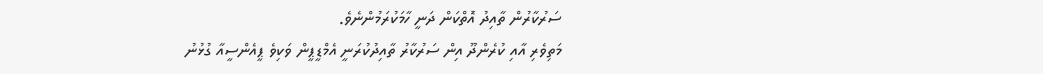ސަރުކާރުން ތާއިދު އޮތްކަން ދަނީ ހާމަކުރަމުންނެވެ.
މަތިވެރި އާއި ކުރެންދޫ އިން ސަރުކާރު ތާއިދުކުރަނީ އެމްޑީޕީން ވަކިވެ ޕީއެންސީއާ ގުޅުނު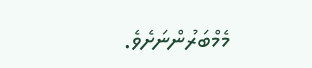މެމްބަރުންނަށެވެ.